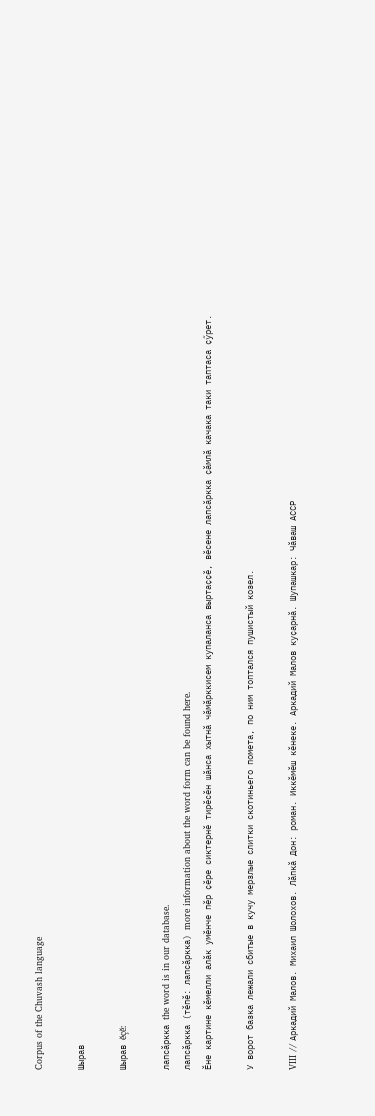Corpus of the Chuvash language

Шырав

Шырав ĕçĕ:

лапсӑркка the word is in our database.
лапсӑркка (тĕпĕ: лапсӑркка) more information about the word form can be found here.
Ӗне картине кӗмелли алӑк умӗнче пӗр ҫӗре сиктернӗ тирӗсӗн шӑнса хытнӑ чӑмӑрккисем купаланса выртаҫҫӗ, вӗсене лапсӑркка ҫӑмлӑ качака таки таптаса ҫӳрет.

У ворот базка лежали сбитые в кучу мерзлые слитки скотиньего помета, по ним топтался пушистый козел.

VIII // Аркадий Малов. Михаил Шолохов. Лӑпкӑ Дон: роман. Иккӗмӗш кӗнеке. Аркадий Малов куҫарнӑ. Шупашкар: Чӑваш АССР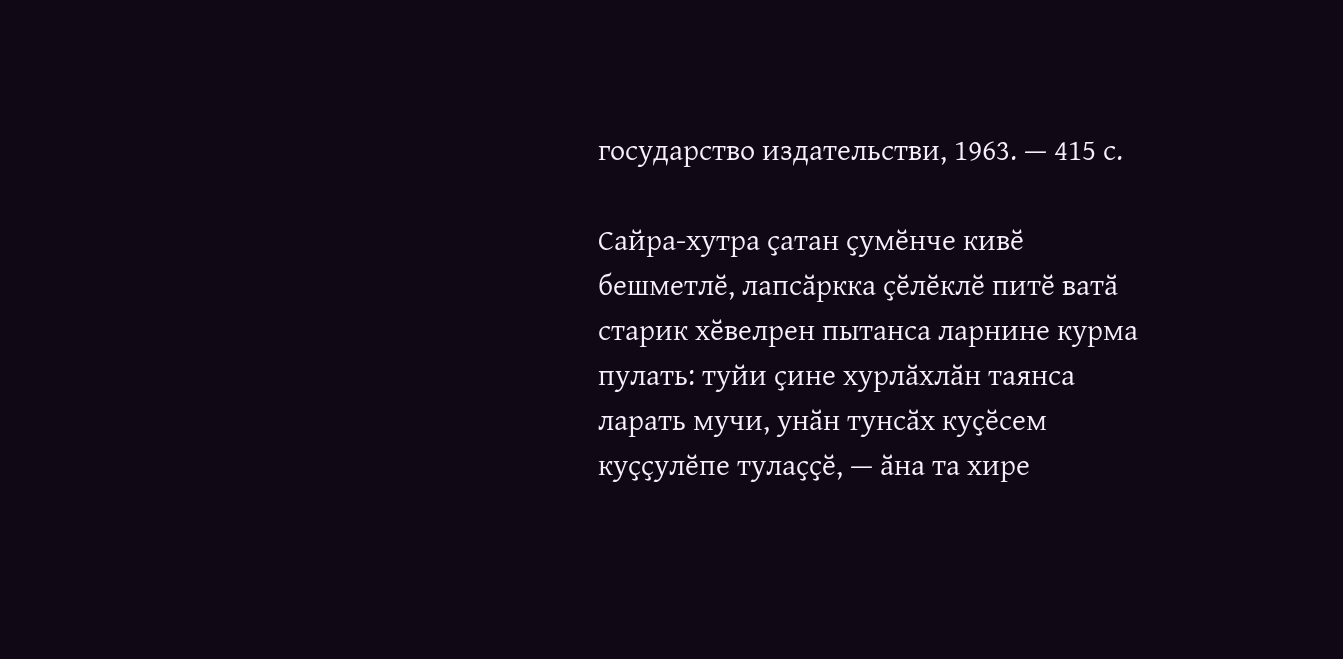государство издательстви, 1963. — 415 с.

Сайра-хутра ҫатан ҫумӗнче кивӗ бешметлӗ, лапсӑркка ҫӗлӗклӗ питӗ ватӑ старик хӗвелрен пытанса ларнине курма пулать: туйи ҫине хурлӑхлӑн таянса ларать мучи, унӑн тунсӑх куҫӗсем куҫҫулӗпе тулаҫҫӗ, — ӑна та хире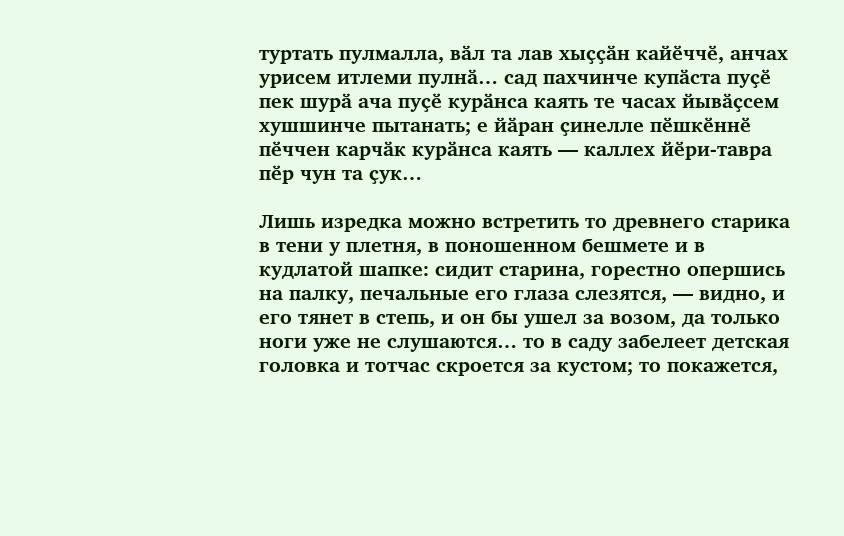туртать пулмалла, вӑл та лав хыҫҫӑн кайӗччӗ, анчах урисем итлеми пулнӑ… сад пахчинче купӑста пуҫӗ пек шурӑ ача пуҫӗ курӑнса каять те часах йывӑҫсем хушшинче пытанать; е йӑран ҫинелле пӗшкӗннӗ пӗччен карчӑк курӑнса каять — каллех йӗри-тавра пӗр чун та ҫук…

Лишь изредка можно встретить то древнего старика в тени у плетня, в поношенном бешмете и в кудлатой шапке: сидит старина, горестно опершись на палку, печальные его глаза слезятся, — видно, и его тянет в степь, и он бы ушел за возом, да только ноги уже не слушаются… то в саду забелеет детская головка и тотчас скроется за кустом; то покажется,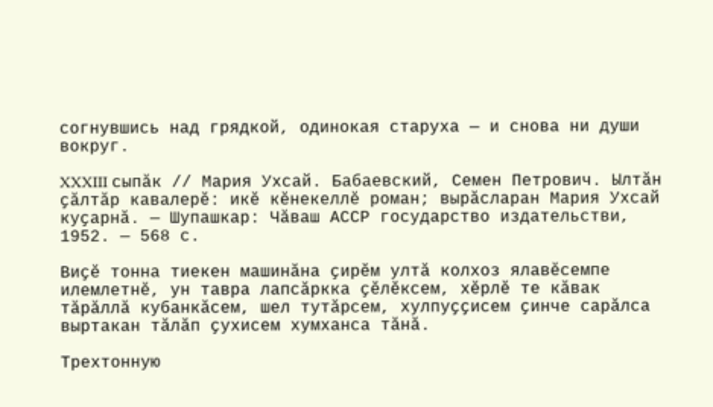согнувшись над грядкой, одинокая старуха — и снова ни души вокруг.

XXXIII сыпӑк // Мария Ухсай. Бабаевский, Семен Петрович. Ылтӑн ҫӑлтӑр кавалерӗ: икӗ кӗнекеллӗ роман; вырӑсларан Мария Ухсай куҫарнӑ. — Шупашкар: Чӑваш АССР государство издательстви, 1952. — 568 с.

Виҫӗ тонна тиекен машинӑна ҫирӗм ултӑ колхоз ялавӗсемпе илемлетнӗ, ун тавра лапсӑркка ҫӗлӗксем, хӗрлӗ те кӑвак тӑрӑллӑ кубанкӑсем, шел тутӑрсем, хулпуҫҫисем ҫинче сарӑлса выртакан тӑлӑп ҫухисем хумханса тӑнӑ.

Трехтонную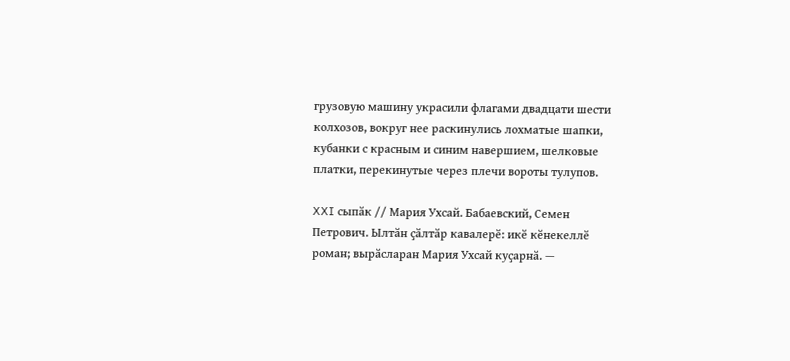грузовую машину украсили флагами двадцати шести колхозов, вокруг нее раскинулись лохматые шапки, кубанки с красным и синим навершием, шелковые платки, перекинутые через плечи вороты тулупов.

XXI сыпӑк // Мария Ухсай. Бабаевский, Семен Петрович. Ылтӑн ҫӑлтӑр кавалерӗ: икӗ кӗнекеллӗ роман; вырӑсларан Мария Ухсай куҫарнӑ. —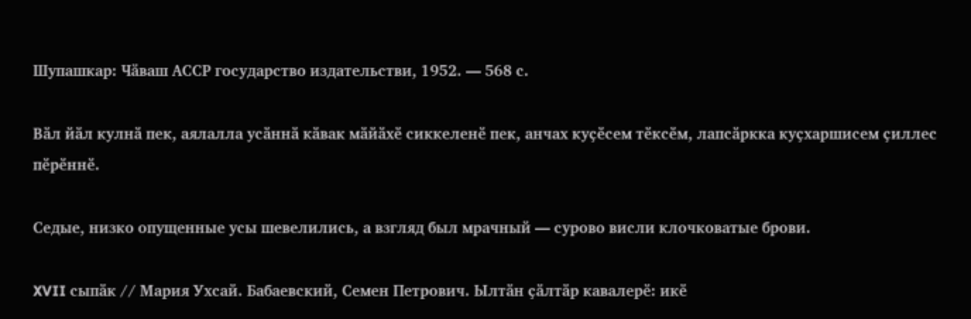Шупашкар: Чӑваш АССР государство издательстви, 1952. — 568 с.

Вӑл йӑл кулнӑ пек, аялалла усӑннӑ кӑвак мӑйӑхӗ сиккеленӗ пек, анчах куҫӗсем тӗксӗм, лапсӑркка куҫхаршисем ҫиллес пӗрӗннӗ.

Седые, низко опущенные усы шевелились, а взгляд был мрачный — сурово висли клочковатые брови.

XVII сыпӑк // Мария Ухсай. Бабаевский, Семен Петрович. Ылтӑн ҫӑлтӑр кавалерӗ: икӗ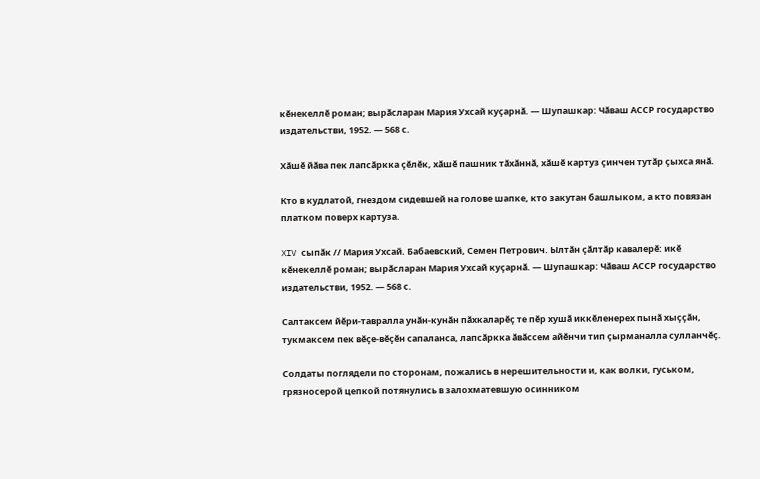кӗнекеллӗ роман; вырӑсларан Мария Ухсай куҫарнӑ. — Шупашкар: Чӑваш АССР государство издательстви, 1952. — 568 с.

Хӑшӗ йӑва пек лапсӑркка ҫӗлӗк, хӑшӗ пашник тӑхӑннӑ, хӑшӗ картуз ҫинчен тутӑр ҫыхса янӑ.

Кто в кудлатой, гнездом сидевшей на голове шапке, кто закутан башлыком, а кто повязан платком поверх картуза.

XIV сыпӑк // Мария Ухсай. Бабаевский, Семен Петрович. Ылтӑн ҫӑлтӑр кавалерӗ: икӗ кӗнекеллӗ роман; вырӑсларан Мария Ухсай куҫарнӑ. — Шупашкар: Чӑваш АССР государство издательстви, 1952. — 568 с.

Салтаксем йӗри-тавралла унӑн-кунӑн пӑхкаларӗҫ те пӗр хушӑ иккӗленерех пынӑ хыҫҫӑн, тукмаксем пек вӗҫе-вӗҫӗн сапаланса, лапсӑркка ӑвӑссем айӗнчи тип ҫырманалла сулланчӗҫ.

Солдаты поглядели по сторонам, пожались в нерешительности и, как волки, гуськом, грязносерой цепкой потянулись в залохматевшую осинником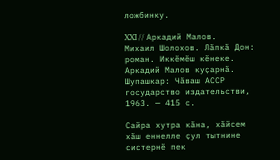ложбинку.

XXI // Аркадий Малов. Михаил Шолохов. Лӑпкӑ Дон: роман. Иккӗмӗш кӗнеке. Аркадий Малов куҫарнӑ. Шупашкар: Чӑваш АССР государство издательстви, 1963. — 415 с.

Сайра хутра кӑна, хӑйсем хӑш еннелле ҫул тытнине систернӗ пек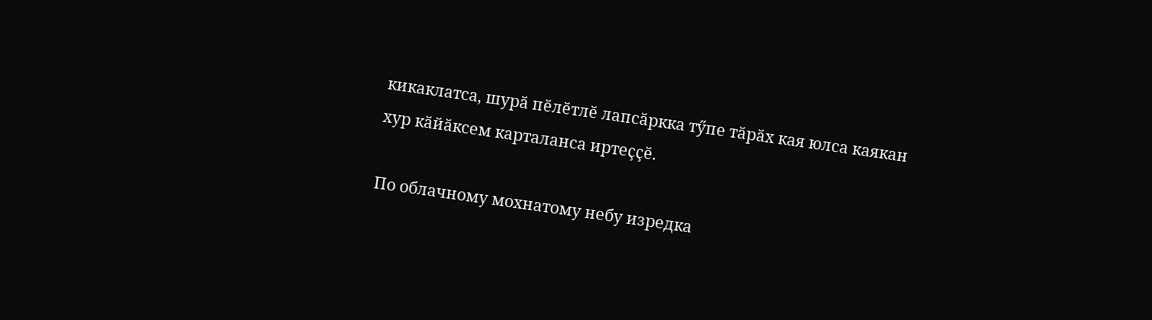кикаклатса, шурӑ пӗлӗтлӗ лапсӑркка тӳпе тӑрӑх кая юлса каякан хур кӑйӑксем карталанса иртеҫҫӗ.

По облачному мохнатому небу изредка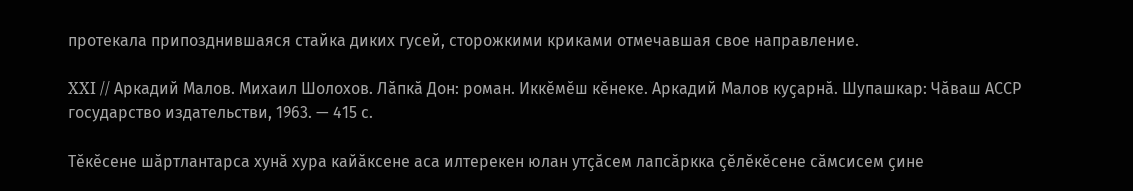протекала припозднившаяся стайка диких гусей, сторожкими криками отмечавшая свое направление.

XXI // Аркадий Малов. Михаил Шолохов. Лӑпкӑ Дон: роман. Иккӗмӗш кӗнеке. Аркадий Малов куҫарнӑ. Шупашкар: Чӑваш АССР государство издательстви, 1963. — 415 с.

Тӗкӗсене шӑртлантарса хунӑ хура кайӑксене аса илтерекен юлан утҫӑсем лапсӑркка ҫӗлӗкӗсене сӑмсисем ҫине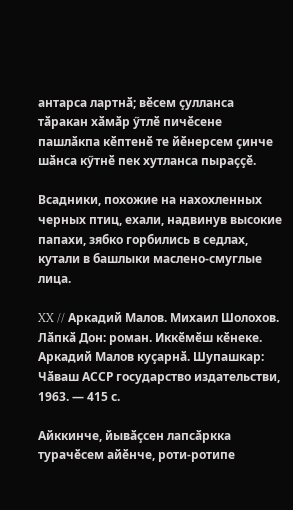антарса лартнӑ; вӗсем ҫулланса тӑракан хӑмӑр ӳтлӗ пичӗсене пашлӑкпа кӗптенӗ те йӗнерсем ҫинче шӑнса кӳтнӗ пек хутланса пыраҫҫӗ.

Всадники, похожие на нахохленных черных птиц, ехали, надвинув высокие папахи, зябко горбились в седлах, кутали в башлыки маслено-смуглые лица.

XX // Аркадий Малов. Михаил Шолохов. Лӑпкӑ Дон: роман. Иккӗмӗш кӗнеке. Аркадий Малов куҫарнӑ. Шупашкар: Чӑваш АССР государство издательстви, 1963. — 415 с.

Айккинче, йывӑҫсен лапсӑркка турачӗсем айӗнче, роти-ротипе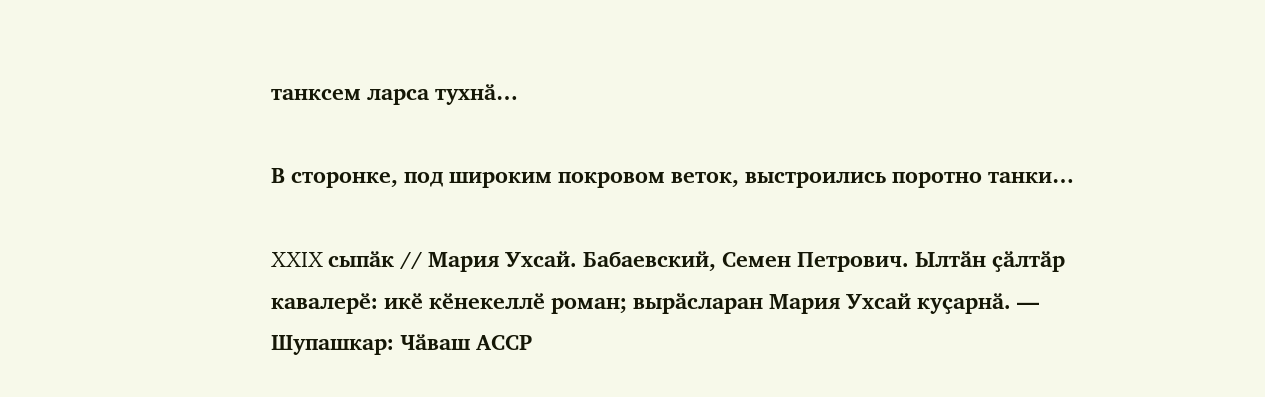танксем ларса тухнӑ…

В сторонке, под широким покровом веток, выстроились поротно танки…

XXIX сыпӑк // Мария Ухсай. Бабаевский, Семен Петрович. Ылтӑн ҫӑлтӑр кавалерӗ: икӗ кӗнекеллӗ роман; вырӑсларан Мария Ухсай куҫарнӑ. — Шупашкар: Чӑваш АССР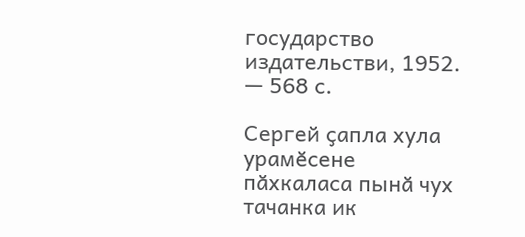государство издательстви, 1952. — 568 с.

Сергей ҫапла хула урамӗсене пӑхкаласа пынӑ чух тачанка ик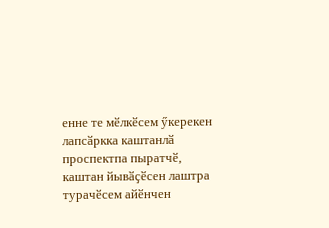енне те мӗлкӗсем ӳкерекен лапсӑркка каштанлӑ проспектпа пыратчӗ, каштан йывӑҫӗсен лаштра турачӗсем айӗнчен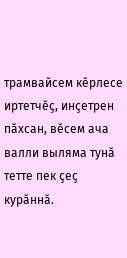трамвайсем кӗрлесе иртетчӗҫ, инҫетрен пӑхсан, вӗсем ача валли выляма тунӑ тетте пек ҫеҫ курӑннӑ.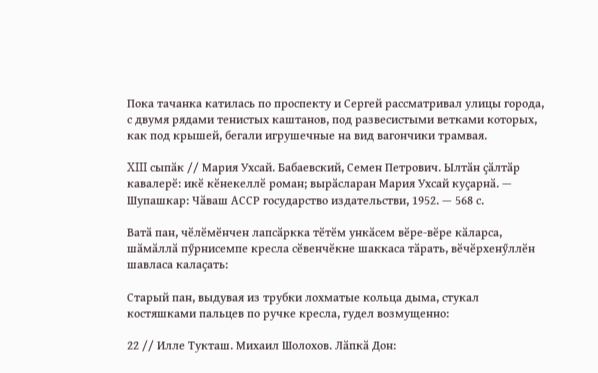Пока тачанка катилась по проспекту и Сергей рассматривал улицы города, с двумя рядами тенистых каштанов, под развесистыми ветками которых, как под крышей, бегали игрушечные на вид вагончики трамвая.

XIII сыпӑк // Мария Ухсай. Бабаевский, Семен Петрович. Ылтӑн ҫӑлтӑр кавалерӗ: икӗ кӗнекеллӗ роман; вырӑсларан Мария Ухсай куҫарнӑ. — Шупашкар: Чӑваш АССР государство издательстви, 1952. — 568 с.

Ватӑ пан, чӗлӗмӗнчен лапсӑркка тӗтӗм ункӑсем вӗре-вӗре кӑларса, шӑмӑллӑ пӳрнисемпе кресла сӗвенчӗкне шаккаса тӑрать, вӗчӗрхенӳллӗн шавласа калаҫать:

Старый пан, выдувая из трубки лохматые кольца дыма, стукал костяшками пальцев по ручке кресла, гудел возмущенно:

22 // Илле Тукташ. Михаил Шолохов. Лӑпкӑ Дон: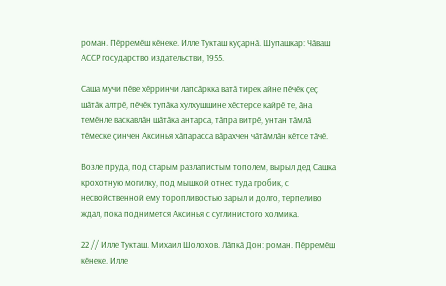роман. Пӗрремӗш кӗнеке. Илле Тукташ куҫарнӑ. Шупашкар: Чӑваш АССР государство издательстви, 1955.

Саша мучи пӗве хӗрринчи лапсӑркка ватӑ тирек айне пӗчӗк ҫеҫ шӑтӑк алтрӗ, пӗчӗк тупӑка хулхушшине хӗстерсе кайрӗ те, ӑна темӗнле васкавлӑн шӑтӑка антарса, тӑпра витрӗ, унтан тӑмлӑ тӗмеске ҫинчен Аксинья хӑпарасса вӑрахчен чӑтӑмлӑн кӗтсе тӑчӗ.

Возле пруда, под старым разлапистым тополем, вырыл дед Сашка крохотную могилку, под мышкой отнес туда гробик, с несвойственной ему торопливостью зарыл и долго, терпеливо ждал, пока поднимется Аксинья с суглинистого холмика.

22 // Илле Тукташ. Михаил Шолохов. Лӑпкӑ Дон: роман. Пӗрремӗш кӗнеке. Илле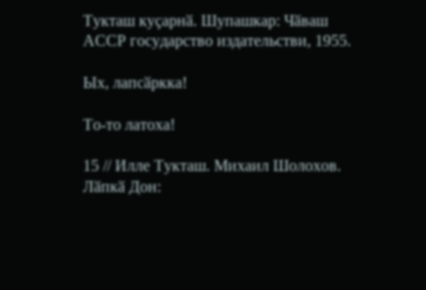Тукташ куҫарнӑ. Шупашкар: Чӑваш АССР государство издательстви, 1955.

Ых, лапсӑркка!

То-то латоха!

15 // Илле Тукташ. Михаил Шолохов. Лӑпкӑ Дон: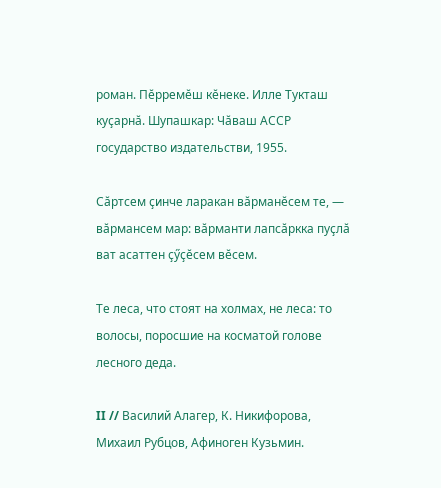роман. Пӗрремӗш кӗнеке. Илле Тукташ куҫарнӑ. Шупашкар: Чӑваш АССР государство издательстви, 1955.

Сӑртсем ҫинче ларакан вӑрманӗсем те, — вӑрмансем мар: вӑрманти лапсӑркка пуҫлӑ ват асаттен ҫӳҫӗсем вӗсем.

Те леса, что стоят на холмах, не леса: то волосы, поросшие на косматой голове лесного деда.

II // Василий Алагер, К. Никифорова, Михаил Рубцов, Афиноген Кузьмин.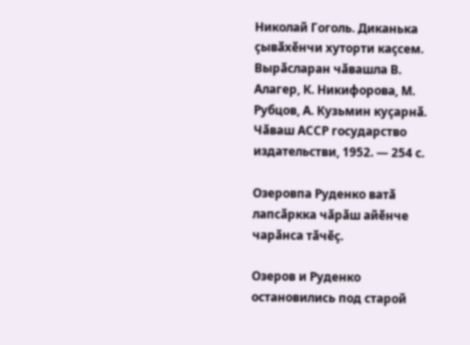Николай Гоголь. Диканька ҫывӑхӗнчи хуторти каҫсем. Вырӑсларан чӑвашла В. Алагер, К. Никифорова, М. Рубцов, А. Кузьмин куҫарнӑ. Чӑваш АССР государство издательстви, 1952. — 254 с.

Озеровпа Руденко ватӑ лапсӑркка чӑрӑш айӗнче чарӑнса тӑчӗҫ.

Озеров и Руденко остановились под старой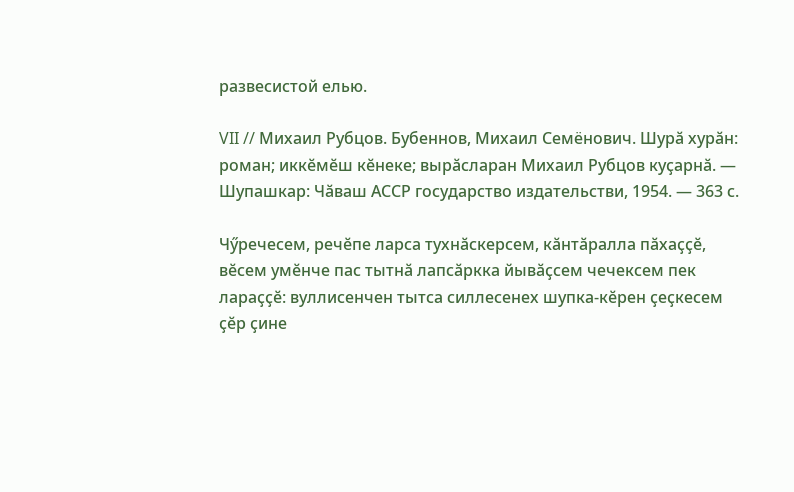развесистой елью.

VII // Михаил Рубцов. Бубеннов, Михаил Семёнович. Шурӑ хурӑн: роман; иккӗмӗш кӗнеке; вырӑсларан Михаил Рубцов куҫарнӑ. — Шупашкар: Чӑваш АССР государство издательстви, 1954. — 363 с.

Чӳречесем, речӗпе ларса тухнӑскерсем, кӑнтӑралла пӑхаҫҫӗ, вӗсем умӗнче пас тытнӑ лапсӑркка йывӑҫсем чечексем пек лараҫҫӗ: вуллисенчен тытса силлесенех шупка-кӗрен ҫеҫкесем ҫӗр ҫине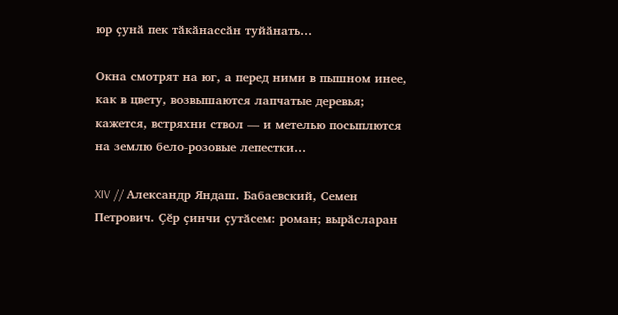юр ҫунӑ пек тӑкӑнассӑн туйӑнать…

Окна смотрят на юг, а перед ними в пышном инее, как в цвету, возвышаются лапчатые деревья; кажется, встряхни ствол — и метелью посыплются на землю бело-розовые лепестки…

XIV // Александр Яндаш. Бабаевский, Семен Петрович. Ҫӗр ҫинчи ҫутӑсем: роман; вырӑсларан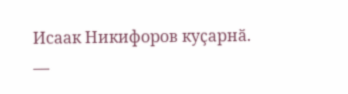Исаак Никифоров куҫарнӑ. —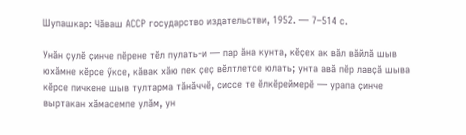Шупашкар: Чӑваш АССР государство издательстви, 1952. — 7–514 с.

Унӑн ҫулӗ ҫинче пӗрене тӗл пулать-и — пар ӑна кунта, кӗҫех ак вӑл вӑйлӑ шыв юхӑмне кӗрсе ӳксе, кӑвак хӑю пек ҫеҫ вӗлтлетсе юлать; унта авӑ пӗр лавҫӑ шыва кӗрсе пичкене шыв тултарма тӑнӑччӗ, сиссе те ӗлкӗреймерӗ — урапа ҫинче выртакан хӑмасемпе улӑм, ун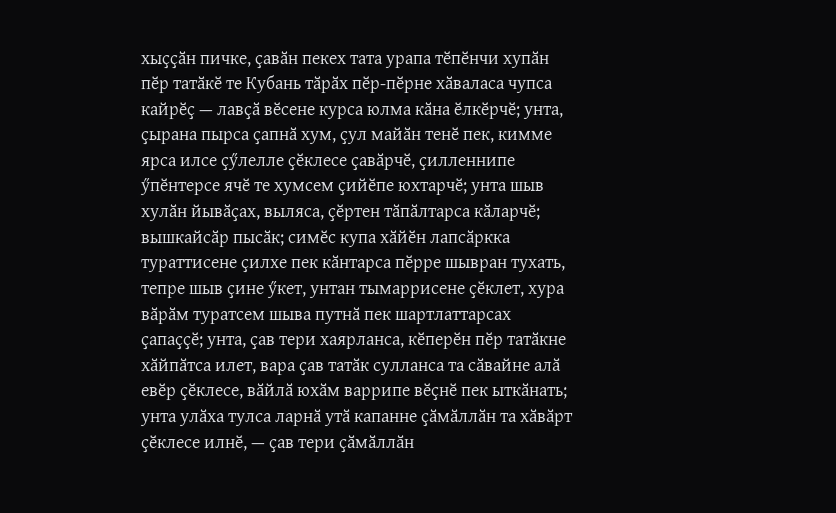хыҫҫӑн пичке, ҫавӑн пекех тата урапа тӗпӗнчи хупӑн пӗр татӑкӗ те Кубань тӑрӑх пӗр-пӗрне хӑваласа чупса кайрӗҫ — лавҫӑ вӗсене курса юлма кӑна ӗлкӗрчӗ; унта, ҫырана пырса ҫапнӑ хум, ҫул майӑн тенӗ пек, кимме ярса илсе ҫӳлелле ҫӗклесе ҫавӑрчӗ, ҫилленнипе ӳпӗнтерсе ячӗ те хумсем ҫийӗпе юхтарчӗ; унта шыв хулӑн йывӑҫах, выляса, ҫӗртен тӑпӑлтарса кӑларчӗ; вышкайсӑр пысӑк; симӗс купа хӑйӗн лапсӑркка тураттисене ҫилхе пек кӑнтарса пӗрре шывран тухать, тепре шыв ҫине ӳкет, унтан тымаррисене ҫӗклет, хура вӑрӑм туратсем шыва путнӑ пек шартлаттарсах ҫапаҫҫӗ; унта, ҫав тери хаярланса, кӗперӗн пӗр татӑкне хӑйпӑтса илет, вара ҫав татӑк сулланса та сӑвайне алӑ евӗр ҫӗклесе, вӑйлӑ юхӑм варрипе вӗҫнӗ пек ыткӑнать; унта улӑха тулса ларнӑ утӑ капанне ҫӑмӑллӑн та хӑвӑрт ҫӗклесе илнӗ, — ҫав тери ҫӑмӑллӑн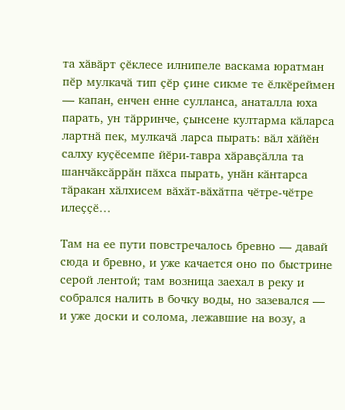та хӑвӑрт ҫӗклесе илнипеле васкама юратман пӗр мулкачӑ тип ҫӗр ҫине сикме те ӗлкӗреймен — капан, енчен енне сулланса, анаталла юха парать, ун тӑрринче, ҫынсене култарма кӑларса лартнӑ пек, мулкачӑ ларса пырать: вӑл хӑйӗн салху куҫӗсемпе йӗри-тавра хӑравҫӑлла та шанчӑксӑррӑн пӑхса пырать, унӑн кӑнтарса тӑракан хӑлхисем вӑхӑт-вӑхӑтпа чӗтре-чӗтре илеҫҫӗ…

Там на ее пути повстречалось бревно — давай сюда и бревно, и уже качается оно по быстрине серой лентой; там возница заехал в реку и собрался налить в бочку воды, но зазевался — и уже доски и солома, лежавшие на возу, а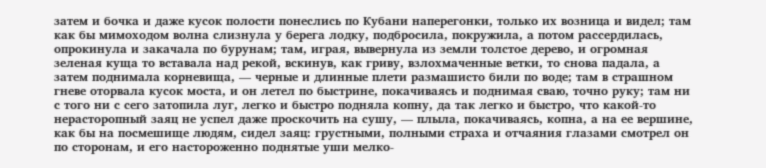затем и бочка и даже кусок полости понеслись по Кубани наперегонки, только их возница и видел; там как бы мимоходом волна слизнула у берега лодку, подбросила, покружила, а потом рассердилась, опрокинула и закачала по бурунам; там, играя, вывернула из земли толстое дерево, и огромная зеленая куща то вставала над рекой, вскинув, как гриву, взлохмаченные ветки, то снова падала, а затем поднимала корневища, — черные и длинные плети размашисто били по воде; там в страшном гневе оторвала кусок моста, и он летел по быстрине, покачиваясь и поднимая сваю, точно руку; там ни с того ни с сего затопила луг, легко и быстро подняла копну, да так легко и быстро, что какой-то нерасторопный заяц не успел даже проскочить на сушу, — плыла, покачиваясь, копна, а на ее вершине, как бы на посмешище людям, сидел заяц: грустными, полными страха и отчаяния глазами смотрел он по сторонам, и его настороженно поднятые уши мелко-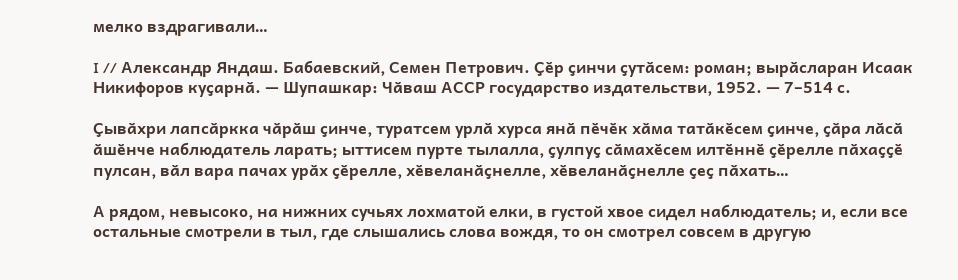мелко вздрагивали…

I // Александр Яндаш. Бабаевский, Семен Петрович. Ҫӗр ҫинчи ҫутӑсем: роман; вырӑсларан Исаак Никифоров куҫарнӑ. — Шупашкар: Чӑваш АССР государство издательстви, 1952. — 7–514 с.

Ҫывӑхри лапсӑркка чӑрӑш ҫинче, туратсем урлӑ хурса янӑ пӗчӗк хӑма татӑкӗсем ҫинче, ҫӑра лӑсӑ ӑшӗнче наблюдатель ларать; ыттисем пурте тылалла, ҫулпуҫ сӑмахӗсем илтӗннӗ ҫӗрелле пӑхаҫҫӗ пулсан, вӑл вара пачах урӑх ҫӗрелле, хӗвеланӑҫнелле, хӗвеланӑҫнелле ҫеҫ пӑхать…

А рядом, невысоко, на нижних сучьях лохматой елки, в густой хвое сидел наблюдатель; и, если все остальные смотрели в тыл, где слышались слова вождя, то он смотрел совсем в другую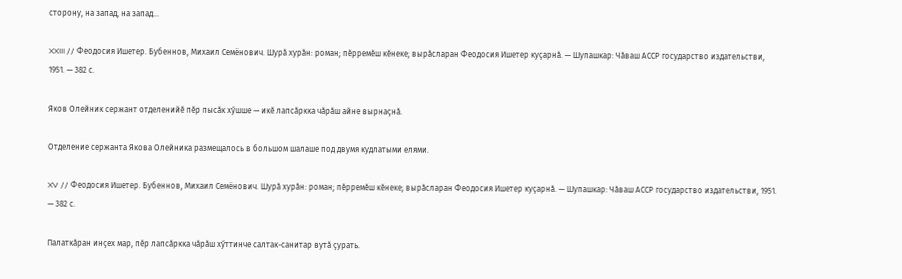сторону, на запад, на запад…

XXIII // Феодосия Ишетер. Бубеннов, Михаил Семёнович. Шурӑ хурӑн: роман; пӗрремӗш кӗнеке; вырӑсларан Феодосия Ишетер куҫарнӑ. — Шупашкар: Чӑваш АССР государство издательстви, 1951. — 382 с.

Яков Олейник сержант отделенийӗ пӗр пысӑк хӳшше — икӗ лапсӑркка чӑрӑш айне вырнаҫнӑ.

Отделение сержанта Якова Олейника размещалось в большом шалаше под двумя кудлатыми елями.

XV // Феодосия Ишетер. Бубеннов, Михаил Семёнович. Шурӑ хурӑн: роман; пӗрремӗш кӗнеке; вырӑсларан Феодосия Ишетер куҫарнӑ. — Шупашкар: Чӑваш АССР государство издательстви, 1951. — 382 с.

Палаткӑран инҫех мар, пӗр лапсӑркка чӑрӑш хӳттинче салтак-санитар вутӑ ҫурать.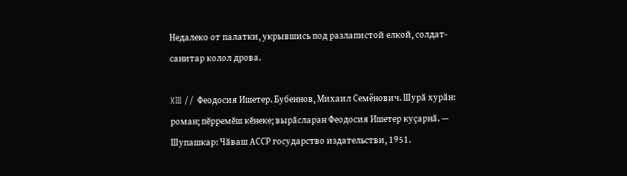Недалеко от палатки, укрывшись под разлапистой елкой, солдат-санитар колол дрова.

XIII // Феодосия Ишетер. Бубеннов, Михаил Семёнович. Шурӑ хурӑн: роман; пӗрремӗш кӗнеке; вырӑсларан Феодосия Ишетер куҫарнӑ. — Шупашкар: Чӑваш АССР государство издательстви, 1951.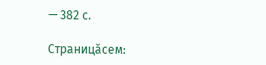— 382 с.

Страницăсем: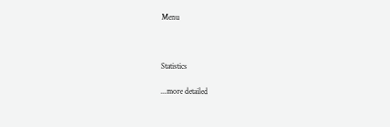Menu



Statistics

...more detailed